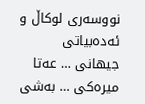نووسەری لوکاڵ و ئەدەبیاتی جیهانی … عەتا میرەکی … بەشی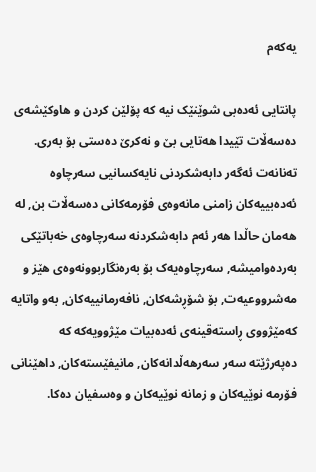یەکەم

پانتایی ئەدەبی شوێنێک نیە کە پۆلێن کردن و هاوکێشەی دەسەڵات تێیدا هەتایی بێ و نەکرێ دەستی بۆ بەری.
تەنانەت ئەگەر دابەشکردنی نایەکسانیی سەرچاوە ئەدەبییەکان زامنی مانەوەی فۆرمەکانی دەسەڵات بن, لە هەمان حاڵدا هەر ئەم دابەشکردنە سەرچاوەی خەباتێکی بەردەوامیشە, سەرچاوەیەک بۆ بەرەنگاربوونەوەی هێز و مەشرووعیەت, بۆ شۆڕشەکان, نافەرمانییەکان, بەو واتایە کەمێژووی ڕاستەقینەی ئەدەبیات مێژوویەکە کە دەپەرژێتە سەر سەرهەڵدانەکان, مانیفێستەکان, داهێنانی فۆرمە نوێیەکان و زمانە نوێیەکان و وەسفیان دەکا.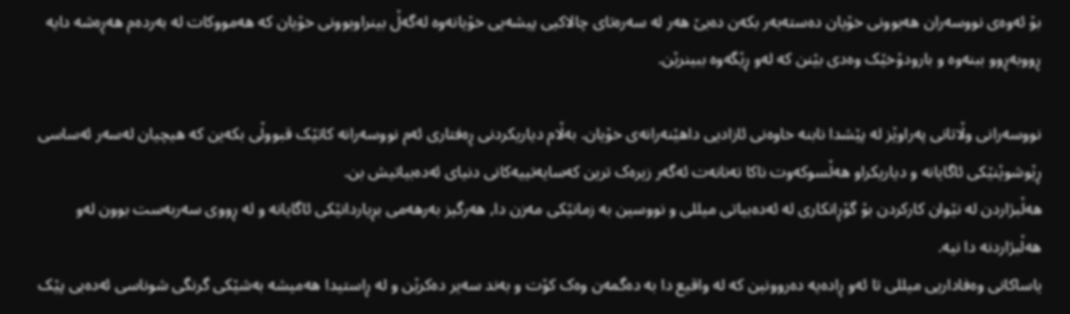بۆ ئەوەی نووسەران هەبوونی خۆیان دەستەبەر بکەن دەبێ هەر لە سەرەتای چالاکیی پیشەیی خۆیانەوە لەگەڵ بینراوبوونی خۆیان کە هەمووکات له بەردەم هەڕەشە دایە ڕووبەڕوو ببنەوە و بارودۆخێک وەدی بێنن کە لەو ڕێگەوە ببینرێن.

نووسەرانی وڵاتانی پەراوێز لە پێشدا نابنە خاوەنی ئازادیی داهێنەرانەی خۆیان. بەڵام دیاریکردنی ڕەفتاری ئەم نووسەرانە کاتێک قبووڵی بکەین کە هیچیان لەسەر ئەساسی ڕێوشوێنێکی ئاگایانە و دیاریکراو هەڵسوکەوت ناکا تەنانەت ئەگەر زیرەک ترین کەسایەتییەکانی دنیای ئەدەبیاتیش بن.
هەڵبژاردن لە نێوان کارکردن بۆ گۆڕانکاری لە ئەدەبیاتی میللی و نووسین بە زمانێکی مەزن دا, هەرگیز بەرهەمی بڕیاردانێکی ئاگایانە و لە ڕووی سەربەست بوون لەو هەڵبژاردنە دا نیە.
یاساکانی وەفاداریی میللی تا ئەو ڕادەیە دەروونین کە لە واقیع دا بە دەگمەن وەک کۆت و بەند سەیر دەکرێن و لە ڕاستیدا هەمیشە بەشێکی گرنگی شوناسی ئەدەبی پێک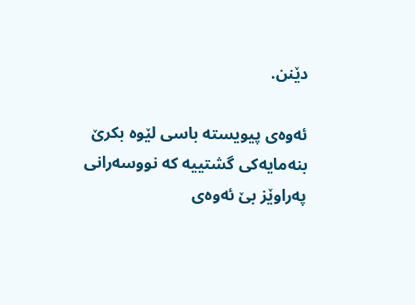دێنن.

ئەوەی پیویستە باسی لێوە بکرێ بنەمایەکی گشتییە کە نووسەرانی پەراوێز بێ ئەوەی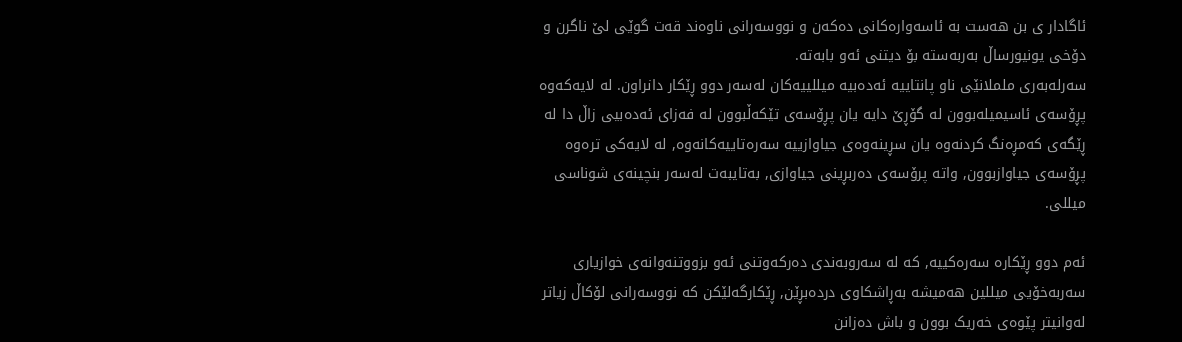ئاگادار ی بن هەست بە ئاسەوارەکانی دەکەن و نووسەرانی ناوەند قەت گوێی لێ ناگرن و دۆخی یونیورساڵ بەربەستە بۆ دیتنی ئەو بابەتە.
سەرلەبەری ململانێی ناو پانتاییە ئەدەبیە میللییەکان لەسەر دوو ڕێکار دانراون. لە لایەکەوە پڕۆسەی ئاسیمیلەبوون لە گۆڕێ دایە یان پڕۆسەی تێکەڵبوون لە فەزای ئەدەبیی زاڵ دا لە ڕێگەی کەمڕەنگ کردنەوە یان سڕینەوەی جیاوازییە سەرەتاییەکانەوە, لە لایەکی ترەوە پڕۆسەی جیاوازبوون, واتە پرۆسەی دەربڕینی جیاوازی, بەتایبەت لەسەر بنچینەی شوناسی میللی.

ئەم دوو ڕێکارە سەرەکییە, کە لە سەروبەندی دەرکەوتنی ئەو بزووتنەوانەی خوازیاری سەربەخۆیی میللین هەمیشە بەڕاشکاوی دردەبڕێن, ڕێکارگەلێکن کە نووسەرانی لۆکاڵ زیاتر لەوانیتر پێوەی خەریک بوون و باش دەزانن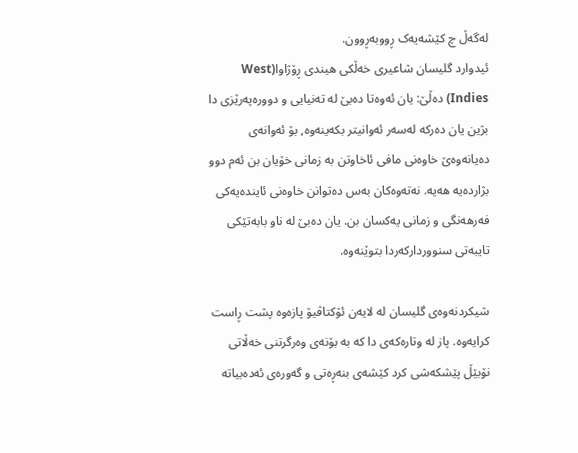لەگەڵ چ کێشەیەک ڕووبەڕوون.
ئیدوارد گلیسان شاعیری خەڵکی هیندی ڕۆژاوا(West Indies) دەڵێ: یان ئەوەتا دەبێ لە تەنیایی و دوورەپەرێزی دا بژین یان دەرکە لەسەر ئەوانیتر بکەینەوە, بۆ ئەوانەی دەیانەوەێ خاوەنی مافی ئاخاوتن بە زمانی خۆیان بن ئەم دوو بژاردەیە هەیە. نەتەوەکان بەس دەتوانن خاوەنی ئایندەیەکی فەرهەنگی و زمانی یەکسان بن. یان دەبێ لە ناو بابەتێکی تایبەتی سنووردارکەردا بتوێنەوە.

شیکردنەوەی گلیسان لە لایەن ئۆکتاڤیۆ پازەوە پشت ڕاست کرایەوە. پاز لە وتارەکەی دا کە بە بۆنەی وەرگرتنی خەڵاتی نۆبێڵ پێشکەشی کرد کێشەی بنەڕەتی و گەورەی ئەدەبیاتە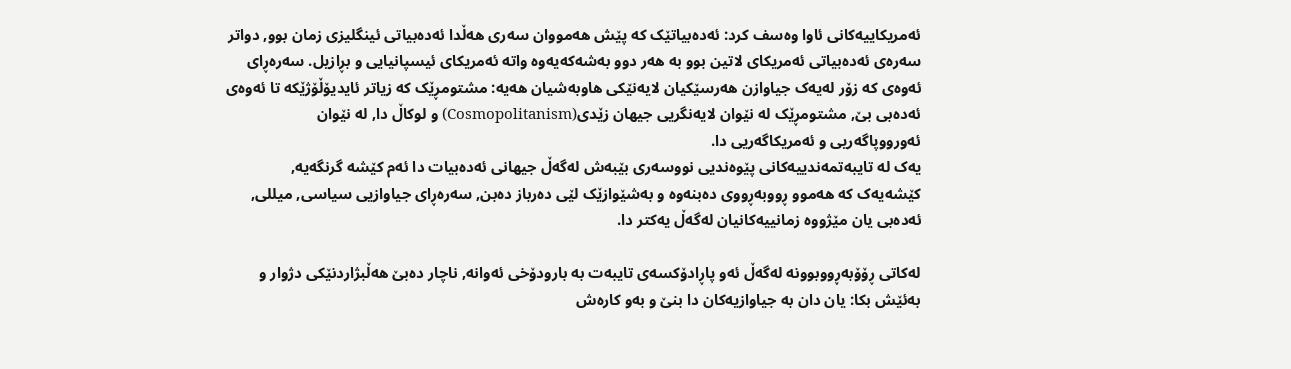ئەمریکاییەکانی ئاوا وەسف کرد: ئەدەبیاتێک کە پێش هەمووان سەری هەڵدا ئەدەبیاتی ئینگلیزی زمان بوو, دواتر سەرەی ئەدەبیاتی ئەمریکای لاتین بوو بە هەر دوو بەشەکەیەوە واتە ئەمریکای ئیسپانیایی و بڕازیل. سەرەڕای ئەوەی کە زۆر لەیەک جیاوازن هەرسێکیان لایەنێکی هاوبەشیان هەیە: مشتومڕێک کە زیاتر ئایدیۆڵۆژێکە تا ئەوەی ئەدەبی بێ, مشتومڕێک لە نێوان لایەنگریی جیهان زێدی(Cosmopolitanism) و لوکاڵ دا, لە نێوان ئەورووپاگەریی و ئەمریکاگەریی دا.
یەک لە تایبەتمەندییەکانی پێوەندیی نووسەری بێبەش لەگەڵ جیهانی ئەدەبیات دا ئەم کێشە گرنگەیە, کێشەیەک کە هەموو ڕووبەڕووی دەبنەوە و بەشێوازێک لێی دەرباز دەبن, سەرەڕای جیاوازیی سیاسی, میللی, ئەدەبی یان مێژووە زمانییەکانیان لەگەڵ یەکتر دا.

لەکاتی ڕۆۆبەڕووبوونە لەگەڵ ئەو پاڕادۆکسەی تایبەت بە بارودۆخی ئەوانە, ناچار دەبێ هەڵبژاردنێکی دژوار و بەئێش بکا: یان دان بە جیاوازیەکان دا بنێ و بەو کارەش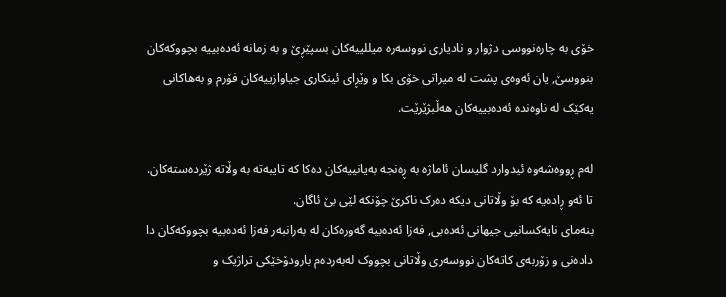خۆی بە چارەنووسی دژوار و نادیاری نووسەرە میللییەکان بسپێڕێ و بە زمانە ئەدەبییە بچووکەکان بنووسێ, یان ئەوەی پشت لە میراتی خۆی بکا و وێڕای ئینکاری جیاوازییەکان فۆرم و بەهاکانی یەکێک لە ناوەندە ئەدەبییەکان هەڵبژێرێت.

لەم ڕووەشەوە ئیدوارد گلیسان ئاماژە بە ڕەنجە بەیانییەکان دەکا کە تایبەتە بە وڵاتە ژێردەستەکان. تا ئەو ڕادەیە کە بۆ وڵاتانی دیکە دەرک ناکرێ چۆنکە لێی بێ ئاگان.
بنەمای نایەکسانیی جیهانی ئەدەبی, فەزا ئەدەبیە گەورەکان لە بەرانبەر فەزا ئەدەبیە بچووکەکان دا دادەنی و زۆربەی کاتەکان نووسەری وڵاتانی بچووک لەبەردەم بارودۆخێکی تراژیک و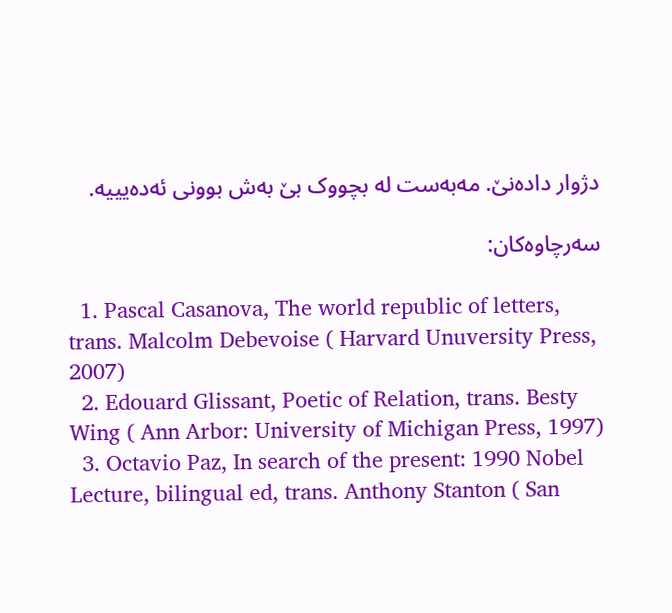دژوار دادەنێ. مەبەست لە بچووک بێ بەش بوونی ئەدەیییە.

سەرچاوەکان:

  1. Pascal Casanova, The world republic of letters, trans. Malcolm Debevoise ( Harvard Unuversity Press, 2007)
  2. Edouard Glissant, Poetic of Relation, trans. Besty Wing ( Ann Arbor: University of Michigan Press, 1997)
  3. Octavio Paz, In search of the present: 1990 Nobel Lecture, bilingual ed, trans. Anthony Stanton ( San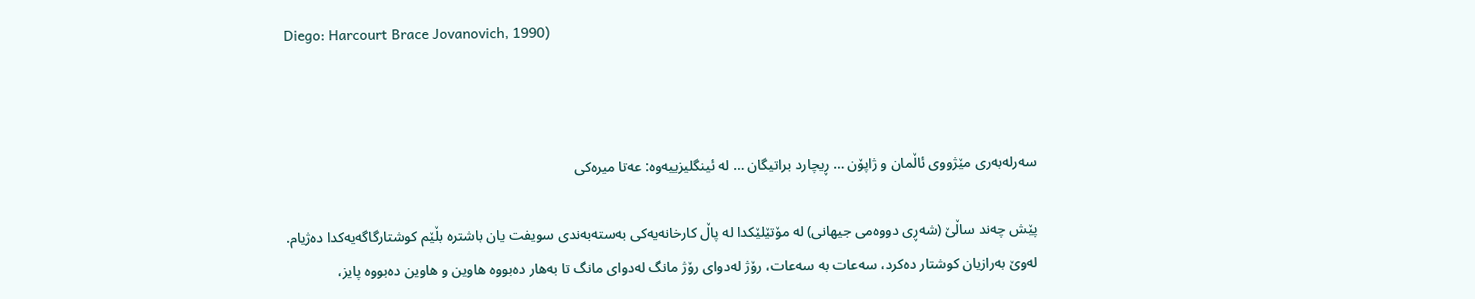Diego: Harcourt Brace Jovanovich, 1990)



سەرلەبەری مێژووی ئاڵمان و ژاپۆن … ڕیچارد براتیگان … لە ئینگلیزییەوە: عەتا میرەکی

پێش چەند ساڵێ (شەڕی دووەمی جیهانی) لە مۆتێلێکدا لە پاڵ کارخانەیەکی بەستەبەندی سویفت یان باشترە بڵێم کوشتارگاگەیەکدا دەژیام.
لەوێ بەرازیان کوشتار دەکرد، سەعات بە سەعات، رۆژ لەدوای رۆژ مانگ لەدوای مانگ تا بەهار دەبووە هاوین و هاوین دەبووە پایز،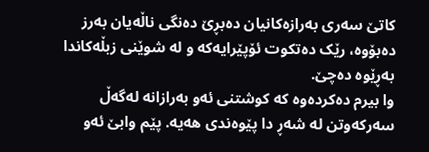کاتێ سەری بەرازەکانیان دەبڕێ دەنگی ناڵەیان بەرز دەبۆوە، رێک دەتکوت ئۆپێرایەکە و لە شوێنی زبڵەکاندا بەڕێوە دەچێ.
وا بیرم دەکردەوە کە کوشتنی ئەو بەرازانە لەگەڵ سەرکەوتن لە شەڕ دا پێوەندی هەیە. پێم وابێ ئەو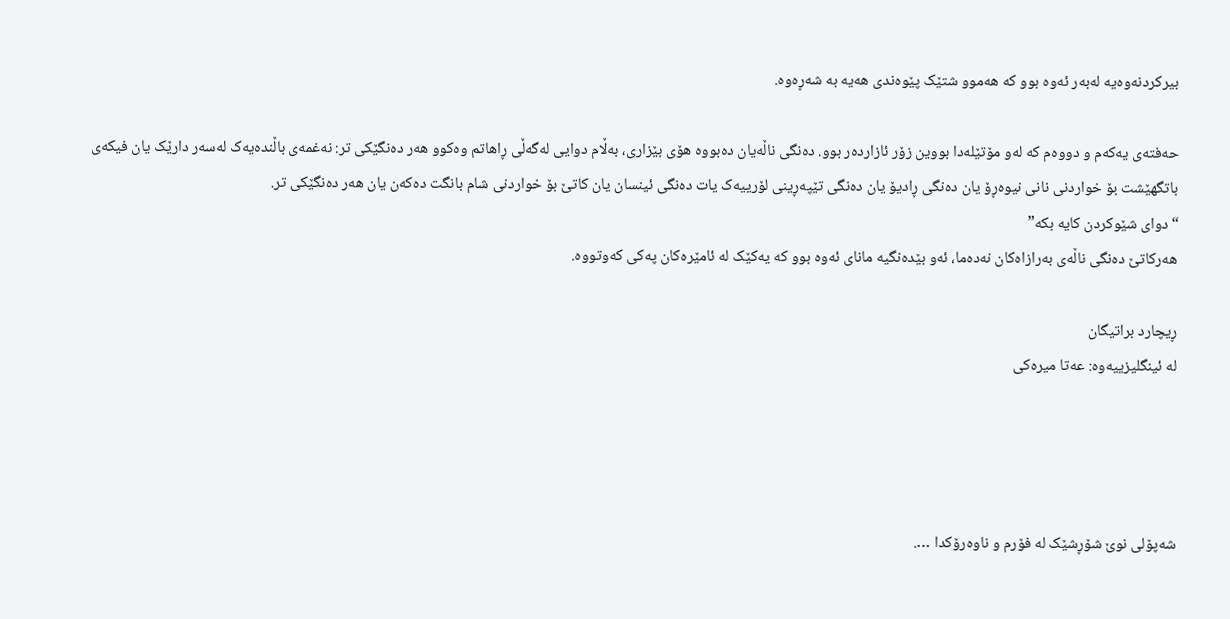بیرکردنەوەیە لەبەر ئەوە بوو کە هەموو شتێک پێوەندی هەیە بە شەڕەوە.

حەفتەی یەکەم و دووەم کە لەو مۆتێلەدا بووین زۆر ئازاردەر بوو. دەنگی ناڵەیان دەبووە هۆی بێزاری، بەڵام دوایی لەگەڵی ڕاهاتم وەکوو هەر دەنگێکی تر: نەغمەی باڵندەیەک لەسەر دارێک یان فیکەی باتگهێشت بۆ خواردنی نانی نیوەڕۆ یان دەنگی ڕادیۆ یان دەنگی تێپەڕینی لۆرییەک یات دەنگی ئینسان یان کاتێ بۆ خواردنی شام بانگت دەکەن یان هەر دەنگێکی تر.
“دوای شێوکردن کایە بکە”
هەرکاتێ دەنگی ناڵەی بەرازاەکان نەدەما، ئەو بێدەنگیە مانای ئەوە بوو کە یەکێک لە ئامێرەکان پەکی کەوتووە.

ڕیچارد براتیگان
لە ئینگلیزییەوە: عەتا میرەکی




شەپۆلی نوێ شۆڕشێک لە فۆرم و ناوەرۆکدا ….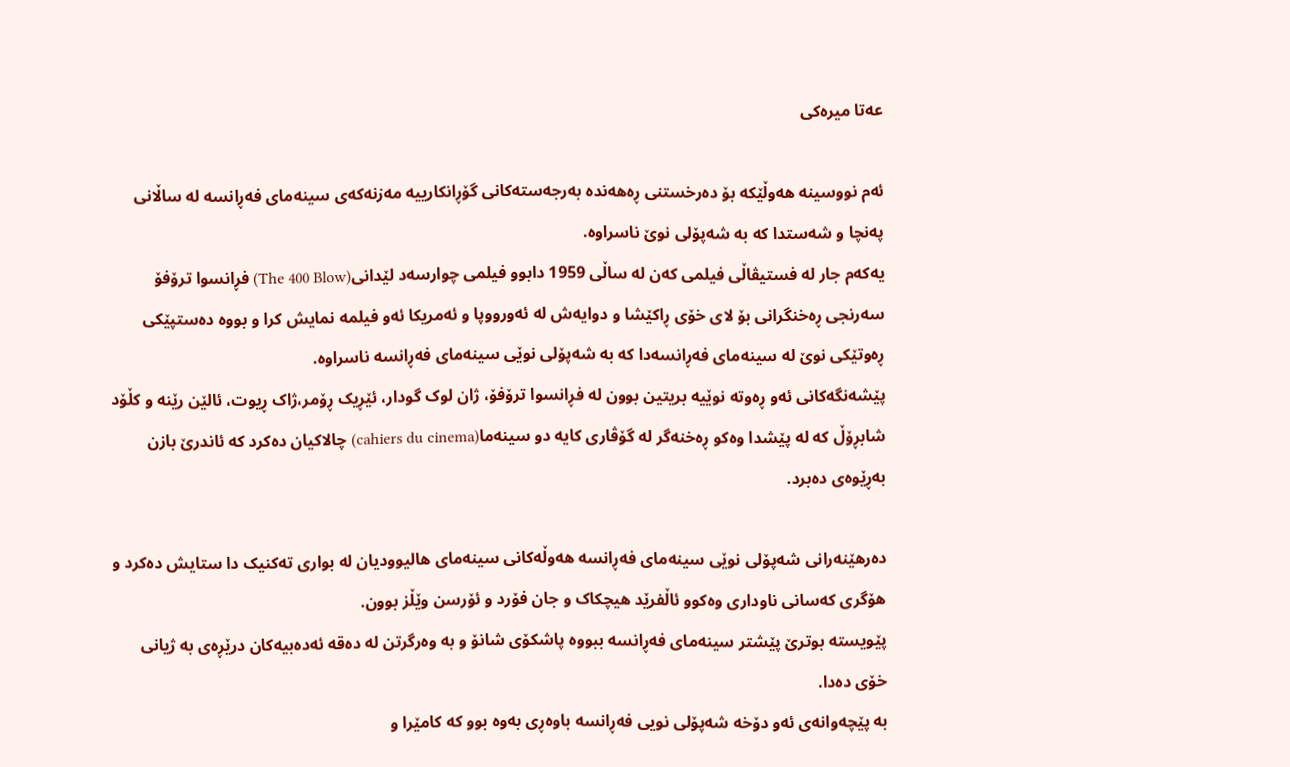عەتا میرەکی

ئەم نووسینە هەوڵێکە بۆ دەرخستنی ڕەهەندە بەرجەستەکانی گۆڕانکارییە مەزنەکەی سینەمای فەڕانسە لە ساڵانی پەنچا و شەستدا کە بە شەپۆلی نوێ ناسراوە.
یەکەم جار لە فستیڤاڵی فیلمی کەن لە ساڵی 1959 دابوو فیلمی چوارسەد لێدانی(The 400 Blow) فڕانسوا ترۆفۆ سەرنجی ڕەخنگرانی بۆ لای خۆی ڕاکێشا و دوایەش لە ئەورووپا و ئەمریکا ئەو فیلمە نمایش کرا و بووە دەستپێکی ڕەوتێکی نوێ لە سینەمای فەڕانسەدا کە بە شەپۆلی نوێی سینەمای فەڕانسە ناسراوە.
پێشەنگەکانی ئەو ڕەوتە نوێیە بریتین بوون لە فڕانسوا ترۆفۆ، ژان لوک گودار، ئێڕیک ڕۆمر،ژاک ڕیوت، ئالێن رێنە و کڵۆد شابڕۆڵ کە لە پێشدا وەکو ڕەخنەگر لە گۆڤاری کایە دو سینەما(cahiers du cinema) چالاکیان دەکرد کە ئاندرێ بازن بەڕێوەی دەبرد.

دەرهێنەرانی شەپۆلی نوێی سینەمای فەڕانسە هەوڵەکانی سینەمای هالیوودیان لە بواری تەکنیک دا ستایش دەکرد و هۆگری کەسانی ناوداری وەکوو ئاڵفرێد هیچکاک و جان فۆرد و ئۆرسن وێڵز بوون.
پێویستە بوترێ پێشتر سینەمای فەڕانسە ببووە پاشکۆی شانۆ و بە وەرگرتن لە دەقە ئەدەبیەکان درێڕەی بە ژیانی خۆی دەدا.
بە پێچەوانەی ئەو دۆخە شەپۆلی نویی فەڕانسە باوەڕی بەوە بوو کە کامێرا و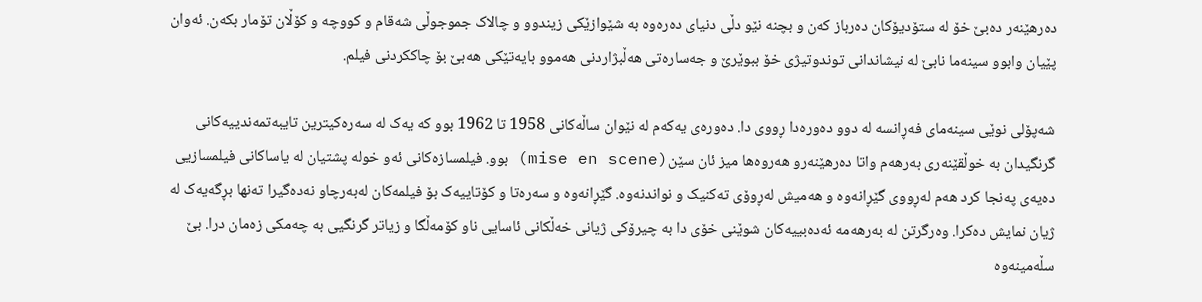دەرهێنەر دەبێ خۆ لە ستۆدیۆکان دەرباز کەن و بچنە نێو دڵی دنیای دەرەوە بە شێوازێکی زیندوو و چالاک جموجوڵی شەقام و کووچە و کۆڵان تۆمار بکەن. ئەوان پێیان وابوو سینەما نابێ لە نیشاندانی توندوتیژی خۆ ببوێرێ و جەسارەتی هەڵبژاردنی هەموو بایەتێکی هەبێ بۆ چاککردنی فیلم.

شەپۆلی نوێی سینەمای فەڕانسە لە دوو دەورەدا ڕووی دا. دەورەی یەکەم لە نێوان ساڵەکانی 1958 تا 1962 بوو کە یەک لە سەرەکیترین تایبەتمەندییەکانی گرنگیدان بە خوڵقێنەری بەرهەم واتا دەرهێنەرو هەروەها میز ئان سێن(mise en scene) بوو. فیلمسازەکانی ئەو خولە پشتیان لە یاساکانی فیلمسازیی دەیەی پەنجا کرد هەم لەڕووی گێڕانەوە و هەمیش لەڕوۆی تەکنیک و نواندنەوە. گێڕانەوە و سەرەتا و کۆتاییەک بۆ فیلمەکان لەبەرچاو نەدەگیرا تەنها بڕگەیەک لە ژیان نمایش دەکرا. وەرگرتن لە بەرهەمە ئەدەبییەکان شوێنی خۆی دا بە چیرۆکی ژیانی خەڵکانی ئاسایی ناو کۆمەڵگا و زیاتر گرنگیی بە چەمکی زەمان درا. بێ سڵەمینەوە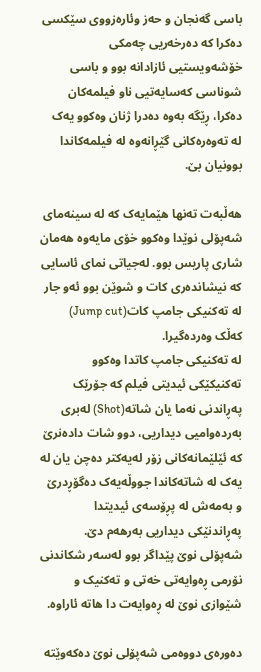باسی گەنجان و حەز وئارەزووی سێکسی دەکرا کە دەرخەریی چەمکی خۆشەویستیی ئازادانە بوو و باسی شوناسی کەسایەتیی ناو فیلمەکان دەکرا، ڕێگە بەوە دەدرا ژنان وەکوو یەک لە تەوەرەکانی گێڕانەوە لە فیلمەکاندا بوونیان بێ.

هەڵبەت تەنها هێمایەک کە لە سینەمای شەپۆلی نوێدا وەکوو خۆی مایەوە هەمان شاری پاریس بوو. لەجیاتی نمای ئاسایی کە نیشاندەری کات و شوێن بوو ئەو جار لە تەکنیکی جامپ کات(Jump cut) کەڵک وەردەگیرا.
لە تەکنیکی جامپ کاتدا وەکوو تەکنیکێکی ئیدیتی فیلم کە جۆرێک پەڕاندنی نەما یان شاتە(Shot) لەبری بەردەوامیی دیداریی، دوو شات دادەنرێ کە ئێلێمانەکانی زۆر لەیەکتر دەچن یان لە یەک لە شاتەکاندا جووڵەیەک دەگۆڕدرێ و بەمەش لە پڕۆسەی ئیدیتدا پەڕاندنێکی دیداریی بەرهەم دێ.
شەپۆلی نوێ پێداگر بوو لەسەر شکاندنی نۆرمی ڕەوایەتی خەتی و تەکنیک و شێوازی نوێ لە ڕەوایەت دا هاتە ئاراوە.

دەورەی دووەمی شەپۆلی نوێ دەکەوێتە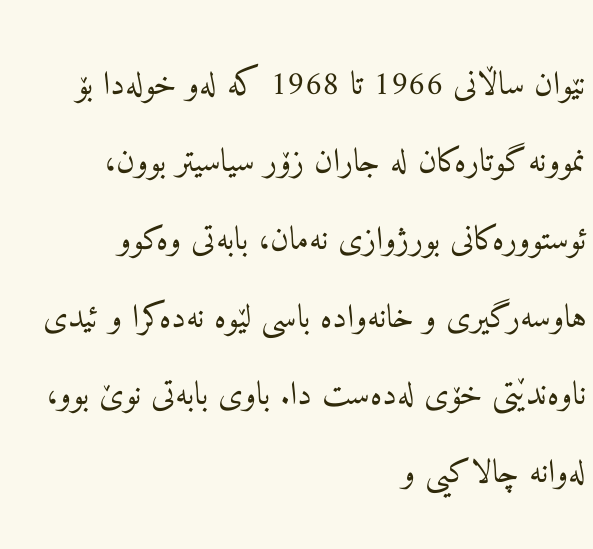نێوان ساڵانی 1966 تا 1968 کە لەو خولەدا بۆ نموونە گوتارەکان لە جاران زۆر سیاسیتر بوون، ئوستوورەکانی بورژوازی نەمان، بابەتی وەکوو هاوسەرگیری و خانەوادە باسی لێوە نەدەکرا و ئیدی ناوەندێتی خۆی لەدەست دا. باوی بابەتی نوێ بوو، لەوانە چالاکیی و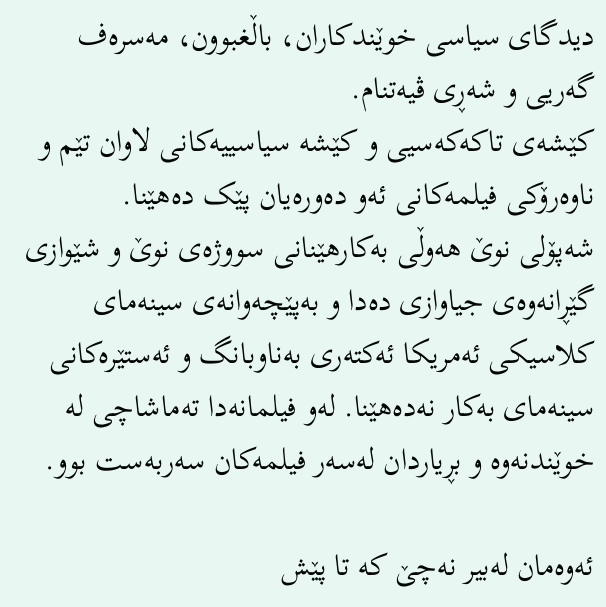دیدگای سیاسی خوێندکاران، باڵغبوون، مەسرەف گەریی و شەڕی ڤیەتنام.
کێشەی تاکەکەسیی و کێشە سیاسییەکانی لاوان تێم و ناوەرۆکی فیلمەکانی ئەو دەورەیان پێک دەهێنا.
شەپۆلی نوێ هەوڵی بەکارهێنانی سووژەی نوێ و شێوازی گێڕانەوەی جیاوازی دەدا و بەپێچەوانەی سینەمای کلاسیکی ئەمریکا ئەکتەری بەناوبانگ و ئەستێرەکانی سینەمای بەکار نەدەهێنا. لەو فیلمانەدا تەماشاچی لە خوێندنەوە و بڕیاردان لەسەر فیلمەکان سەربەست بوو.

ئەوەمان لەبیر نەچێ کە تا پێش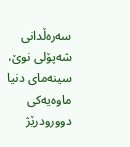سەرەڵدانی شەپۆلی نوێ، سینەمای دنیا ماوەیەکی دوورودرێژ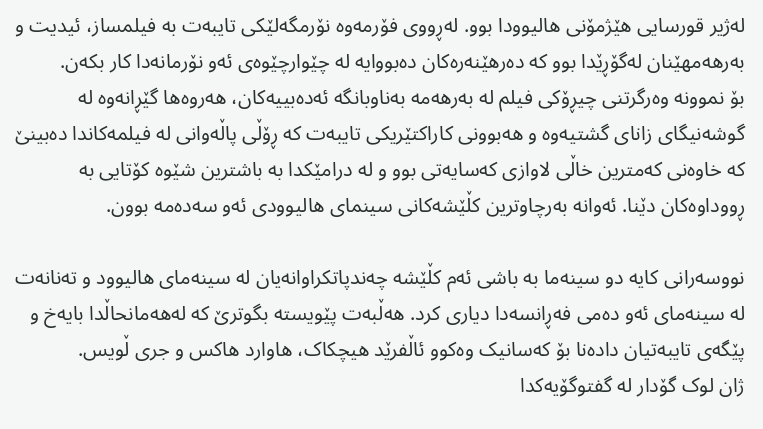لەژیر قورسایی هێژمۆنی هالیوودا بوو. لەڕووی فۆرمەوە نۆرمگەلێکی تایبەت بە فیلمساز، ئیدیت و بەرهەمهێنان لەگۆڕێدا بوو کە دەرهێنەرەکان دەبووایە لە چێوارچێوەی ئەو نۆرمانەدا کار بکەن.
بۆ نموونە وەرگرتنی چیڕۆکی فیلم لە بەرهەمە بەناوبانگە ئەدەبییەکان، هەروەها گێڕانەوە لە گوشەنیگای زانای گشتیەوە و هەبوونی کاراکتێریکی تایبەت کە ڕۆڵی پاڵەوانی لە فیلمەکاندا دەبینێ کە خاوەنی کەمترین خاڵی لاوازی کەسایەتی بوو و لە درامێکدا بە باشترین شێوە کۆتایی بە ڕووداوەکان دێنا. ئەوانە بەرچاوترین کڵێشەکانی سینمای هالیوودی ئەو سەدەمە بوون.

نووسەرانی کایە دو سینەما بە باشی ئەم کڵێشە چەندپاتکراوانەیان لە سینەمای هالیوود و تەنانەت لە سینەمای ئەو دەمی فەڕانسەدا دیاری کرد. هەڵبەت پێویستە بگوترێ کە لەهەمانحاڵدا بایەخ و پێگەی تایبەتیان دادەنا بۆ کەسانیک وەکوو ئاڵفرێد هیچکاک، هاوارد هاکس و جری ڵویس.
ژان لوک گۆدار لە گفتوگۆیەکدا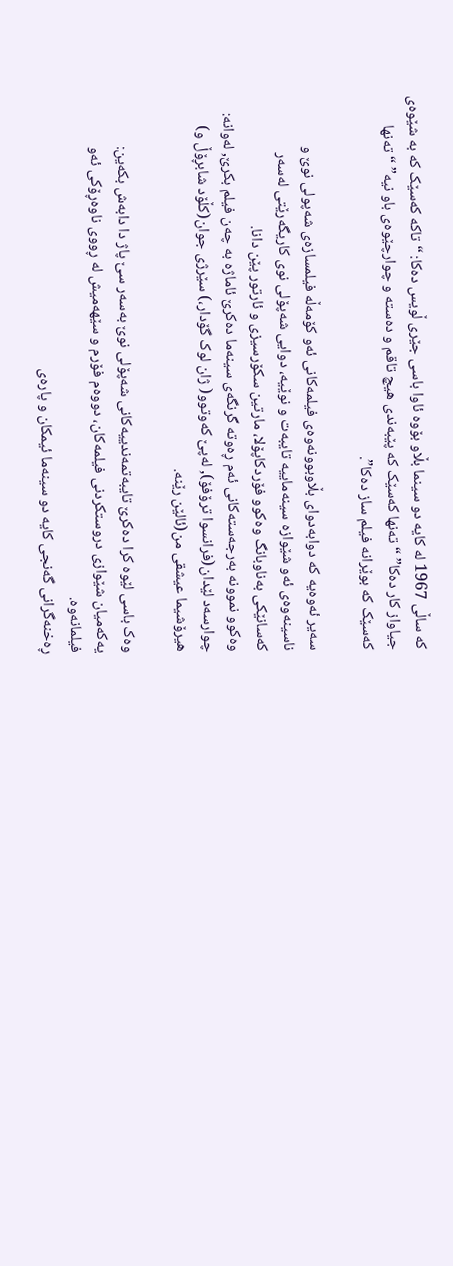کە ساڵی 1967 لە کایە دو سینما بڵاو بۆوە ئاوا باسی جێری ڵویس دەکا: “تاکە کەسێک کە بە شێوەی جیاواز کار دەکا” “تەنها کەسێک کە پێبەندی هیچ تاقم و دەستە و چوارچێوەی باو نیە” “تەنها کەسێک کە بوێرانە فیلم ساز دەکا”.

سەیر ئەوەیە کە دوابەدوای بڵاوبوونەوەی فیلمەکانی ئەو کۆمەڵە فیلمسازەی شەپولی نوێ و ناسینەوەی ئەو شێوازە سینەماییە تایبەت و نوێیە، دوایی شەپۆلی نوی کاریگەرێتی لەسەر کەسانێکی بەناوبانگ وەکوو فۆردکاپۆلا، مارتین سکۆرسیزی و ئارتور پێن دانا.
وەکوو نموونە بەرجەستەکانی ئەم ڕەوتە گرنگەی سینەما دەکرێ ئاماژە بە چەن فیلم بکرێ, لەوانە: چوارسەد لێدان(فرانسوا ترۆفۆ), لەپێ کەوتوو( ژان لوک گۆدار،) سێرژی جوان(کڵۆد شابڕۆڵ و) هیرۆشیما عیشقی من(ئالێن رێنە.

وەک باسی لێوە کرا دەکرێ تایبەتمەندییەکانی شەپۆلی نوێ بەسەر سێ پاژ دا دابەش بکەین: یەکەمیان شێوازی دروستکردنی فیلمەکان، دووەم فۆرم و سێهەمیش لە ڕووی ناوەڕۆکی ئەو فیلمانەوە.
ڕەخنەگرانی گەنجی کایە دو سینەما ئیمکان و پارەی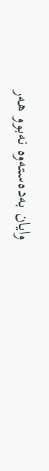وایان بەدەستەوە نەبوو هەر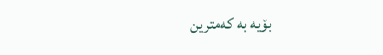بۆیە بە کەمترین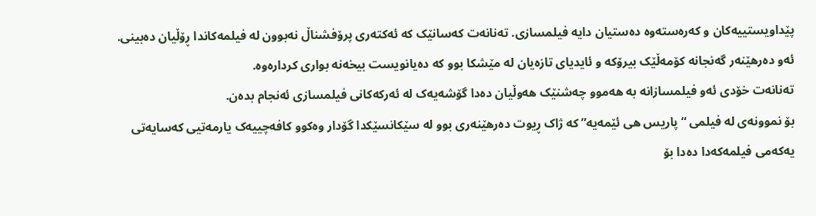پێداویستییەکان و کەرەستەوە دەستیان دایە فیلمسازی. تەنانەت کەسانێک کە ئەکتەری پرۆفشناڵ نەبوون لە فیلمەکاندا ڕۆڵیان دەبینی.
ئەو دەرهێنەر گەنجانە کۆمەڵێک بیرۆکە و ئایدیای تازەیان لە مێشکا بوو کە دەیانویست بیخەنە بواری کردارەوە.
تەنانەت خۆدی ئەو فیلمسازانە بە هەموو چەشنێک هەوڵیان دەدا گۆشەیەک لە ئەرکەکانی فیلمسازی ئەنجام بدەن.
بۆ نموونەی لە فیلمی “پاریس هی ئێمەیە” کە ژاک ڕیوت دەرهێنەری بوو لە سێکانسێکدا گۆدار وەکوو کافەچییەک یارمەتیی کەسایەتی یەکەمی فیلمەکەدا دەدا بۆ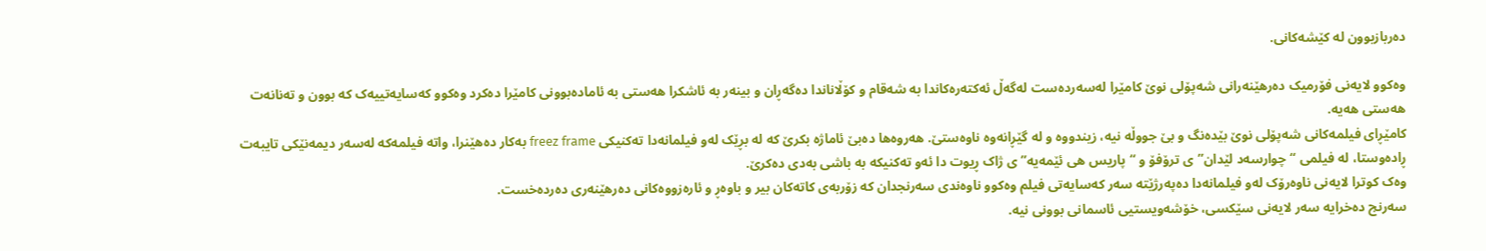دەربازبوون لە کێشەکانی.

وەکوو لایەنی فۆرمیک دەرهێنەرانی شەپۆلی نوێ کامێرا لەسەردەست لەگەڵ ئەکتەرەکاندا بە شەقام و کۆڵاناندا دەگەڕان و بینەر بە ئاشکرا هەستی بە ئامادەبوونی کامێرا دەکرد وەکوو کەسایەتییەک کە بوون و تەنانەت هەستی هەیە.
کامێڕای فیلمەکانی شەپۆلی نوێ بێدەنگ و بێ جووڵە نیە، زیندووە و لە گێڕانەوە ناوەستێ. هەروەها دەبێ ئاماژە بکرێ کە لە بڕێک لەو فیلمانەدا تەکنیکی freez frame بەکار دەهێنرا، واتە فیلمەکە لەسەر دیمەنێکی تایبەت ڕادەوستا، لە فیلمی “چوارسەد لێدان”ی ترۆفۆ و “پاریس هی ئێمەیە” ی ژاک ڕیوت دا ئەو تەکنیکە بە باشی بەدی دەکرێ.
وەک کوترا لایەنی ناوەرۆک لەو فیلمانەدا دەپەرژێتە سەر کەسایەتی فیلم وەکوو ناوەندی سەرنجدان کە زۆربەی کاتەکان بیر و باوەڕ و ئارەزووەکانی دەرهێنەری دەردەخست.
سەرنج دەخرایە سەر لایەنی سێکسی، خۆشەویستیی ئاسمانی بوونی نیە.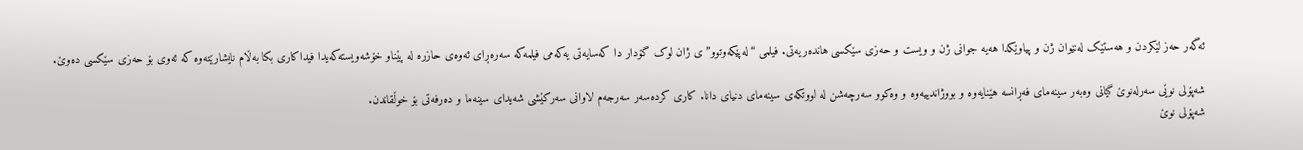ئەگەر حەز لێکردن و هەستێک لەنێوان ژن و پیاوێکدا هەیە جوانی ژن و ویست و حەزی سێکسی هاندەریەتی. فیلمی “لەپێکەوتوو”ی ژان لوک گۆدار دا کەسایەتی یەکەمی فیلمەکە سەرەڕای ئەوەی حازرە لە پێناو خۆشەویستەکەیدا فیداکاری بکا بەڵام نایشارێتەوە کە ئەوی بۆ حەزی سێکسی دەوێ.

شەپۆلی نوێی سەرلەنوێ گیانی وەبەر سینەمای فەڕانسە هێنایەوە و بووژاندییەوە و وەکوو سەرچەشن لە لووتکەی سینەمای دنیای دانا. کاری کردەسەر سەرجەم لاوانی سەرکێشی شەیدای سینەما و دەرفەتی بۆ خوڵقاندن.
شەپۆلی نوێ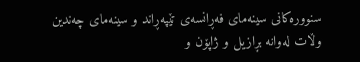سنوورەکانی سینەمای فەڕانسەی تێپەڕاند و سینەمای چەندین وڵات لەوانە بڕازیل و ژاپۆن و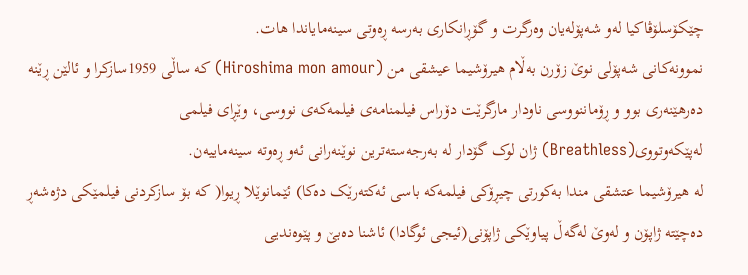چێکۆسلۆڤاکیا لەو شەپۆلەیان وەرگرت و گۆڕانکاری بەرسە ڕەوتی سینەمایاندا هات.
نموونەکانی شەپۆلی نوێ زۆرن بەڵام هیرۆشیما عیشقی من (Hiroshima mon amour) کە ساڵی 1959سازکرا و ئالێن ڕێنە دەرهێنەری بوو و ڕۆماننووسی ناودار مارگرێت دۆراس فیلمنامەی فیلمەکەی نووسی، وێڕای فیلمی لەپێکەوتووی(Breathless) ژان لوک گۆدار لە بەرجەستەترین نوێنەرانی ئەو ڕەوتە سینەماییەن.
لە هیرۆشیما عتشقی مندا بەکورتی چیڕۆکی فیلمەکە باسی ئەکتەرێک دەکا) ئێمانوێلا ڕیوا( کە بۆ سازکردنی فیلمێکی دژەشەڕ دەچێتە ژاپۆن و لەوێ لەگەڵ پیاوێکی ژاپۆنی(ئیجی ئوگادا) ئاشنا دەبێ و پێوەندیی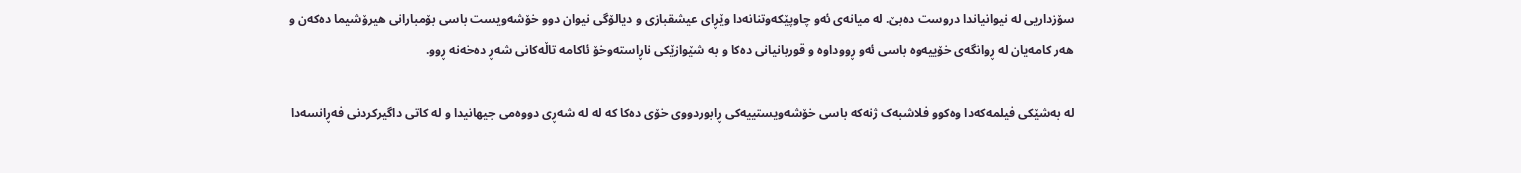سۆزداریی لە نیوانیاندا دروست دەبێ. لە میانەی ئەو چاوپێکەوتنانەدا وێڕای عیشقبازی و دیالۆگی نیوان دوو خۆشەویست باسی بۆمبارانی هیرۆشیما دەکەن و هەر کامەیان لە ڕوانگەی خۆییەوە باسی ئەو ڕووداوە و قوربانیانی دەکا و بە شێوازێکی ناڕاستەوخۆ ئاکامە تاڵەکانی شەڕ دەخەنە ڕوو.

لە بەشێکی فیلمەکەدا وەکوو فلاشبەک ژنەکە باسی خۆشەویستییەکی ڕابوردووی خۆی دەکا کە لە لە شەڕی دووەمی جیهانیدا و لە کاتی داگیرکردنی فەڕانسەدا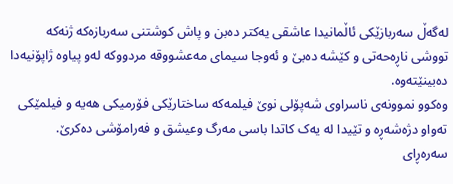لەگەڵ سەربازێکی ئاڵمانیدا عاشقی یەکتر دەبن و پاش کوشتنی سەربازەکە ژنەکە تووشی ناڕەحەتی و کێشە دەبێ و ئەوجا سیمای مەعشووقە مردووکە لەو پیاوە ژاپۆنیەدا دەبینێتەوە.
وەکوو نموونەی ناسراوی شەپۆلی نوێ فیلمەکە ساختارێکی فۆرمیکی هەیە و فیلمێکی تەواو دژەشەڕە و تێیدا لە یەک کاتدا باسی مەرگ وعیشق و فەرامۆشی دەکرێ. سەرەڕای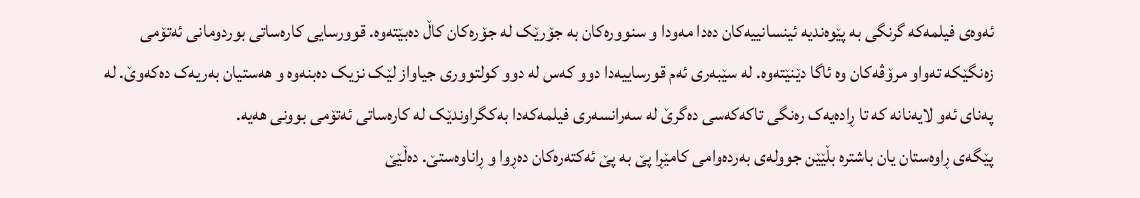ئەوەی فیلمەکە گرنگی بە پێوەندیە ئینسانییەکان دەدا مەودا و سنوورەکان بە جۆرێک لە جۆرەکان کاڵ دەبێتەوە. قوورسایی کارەساتی بوردومانی ئەتۆمی زەنگێکە تەواو مرۆڤەکان وە ئاگا دێنێتەوە. لە سێبەری ئەم قورساییەدا دوو کەس لە دوو کولتووری جیاواز لێک نزیک دەبنەوە و هەستیان بەریەک دەکەوێ. لە پەنای ئەو لایەنانە کە تا ڕادەیەک رەنگی تاکەکەسی دەگرێ لە سەرانسەری فیلمەکەدا بەکگراوندێک لە کارەساتی ئەتۆمی بوونی هەیە.
پێگەی ڕاوەستان یان باشترە بڵێێن جوولەی بەردەوامی کامێڕا پێ بە پێ ئەکتەرەکان دەڕوا و ڕاناوەستێ. دەڵێێ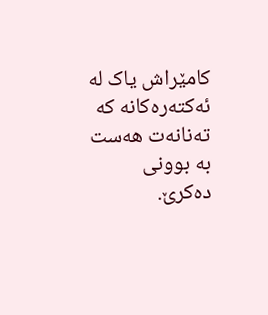کامێراش یاک لە ئەکتەرەکانە کە تەنانەت هەست بە بوونی دەکرێ.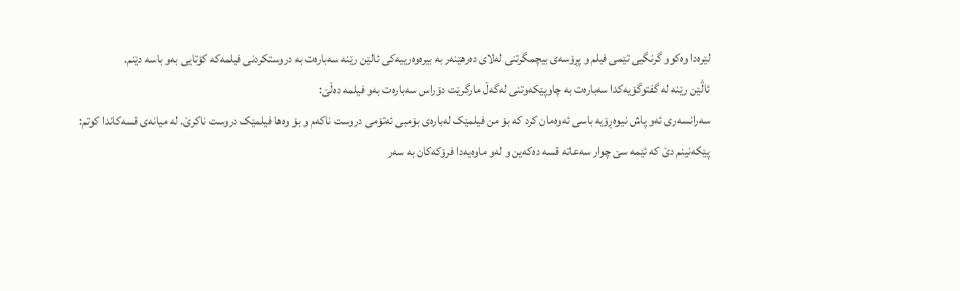لێرەدا وەکوو گرنگیی تێمی فیلم و پڕۆسەی بیچمگرتنی لەلای دەرهێنەر بە بیرەوەرییەکی ئالێن رێنە سەبارەت بە دروستکردنی فیلمەکە کۆتایی بەو باسە دێنم.
ئاڷێن رێنە لە گفتوگۆیەکدا سەبارەت بە چاوپێکەوتنی لەگەڵ مارگرێت دۆراس سەبارەت بەو فیلمە دەڵێ:
سەرانسەری ئەو پاش نیوەڕۆیە باسی ئەوەمان کرد کە بۆ من فیلمێک لەبارەی بۆمبی ئەتۆمی دروست ناکەم و بۆ وەها فیلمێک دروست ناکرێ. لە میانەی قسەکاندا کوتم:
پێکەنینم دێ کە ئێمە سێ چوار سەعاتە قسە دەکەین و لەو ماوەیەدا فرۆکەکان بە سەر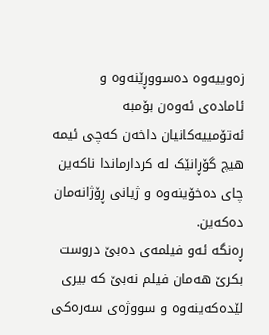زەوییەوە دەسووڕێنەوە و ئامادەی ئەوەن بۆمبە ئەتۆمییەکانیان داخەن کەچی ئیمە هیچ گۆڕانێک لە کردارماندا ناکەین چای دەخۆینەوە و ژیانی ڕۆژانەمان دەکەین.
ڕەنگە ئەو فیلمەی دەبێ دروست بکرێ هەمان فیلم نەبێ کە بیری لێدەکەینەوە و سووژەی سەرەکی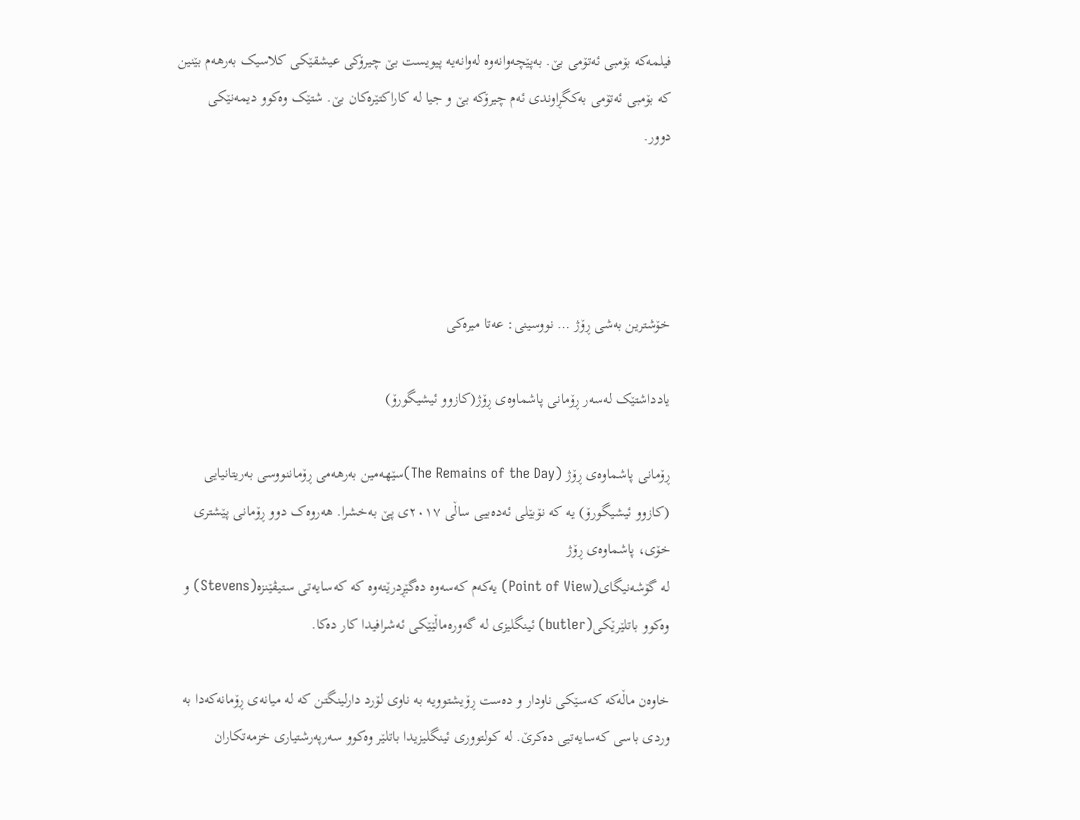فیلمەکە بۆمبی ئەتۆمی بێ. بەپێچەوانەوە لەوانەیە پیویست بێ چیرۆکی عیشقێکی کلاسیک بەرهەم بێنین کە بۆمبی ئەتۆمی بەکگڕاوندی ئەم چیرۆکە بێ و جیا لە کاراکتێرەکان بێ. شتێک وەکوو دیمەنێکی دوور.




خۆشترین بەشی ڕۆژ … نووسینی: عەتا میرەکی

یادداشتێک لەسەر ڕۆمانی پاشماوەی ڕۆژ(کازوو ئیشیگورۆ)

ڕۆمانی پاشماوەی ڕۆژ (The Remains of the Day)سێهەمین بەرهەمی ڕۆماننووسی بەریتانیایی (کازوو ئیشیگورۆ) یە کە نۆبێلی ئەدەبیی ساڵی ٢٠١٧ی پێ بەخشرا. هەروەک دوو ڕۆمانی پێشتری خۆی، پاشماوەی ڕۆژ
لە گۆشەنیگای(Point of View) یەکەم کەسەوە دەگێڕدرێتەوە کە کەسایەتی ستیڤێنزە(Stevens) و وەکوو باتلێرێکی(butler) ئینگلیزی لە گەورەماڵێێکی ئەشرافیدا کار دەکا.

خاوەن ماڵەکە کەسێکی ناودار و دەست ڕۆیشتوویە بە ناوی لۆرد دارلینگتن کە لە میانەی ڕۆمانەکەدا بە وردی باسی کەسایەتیی دەکرێ. لە کولتووری ئینگلیزیدا باتلێر وەکوو سەرپەرشتیاری خزمەتکاران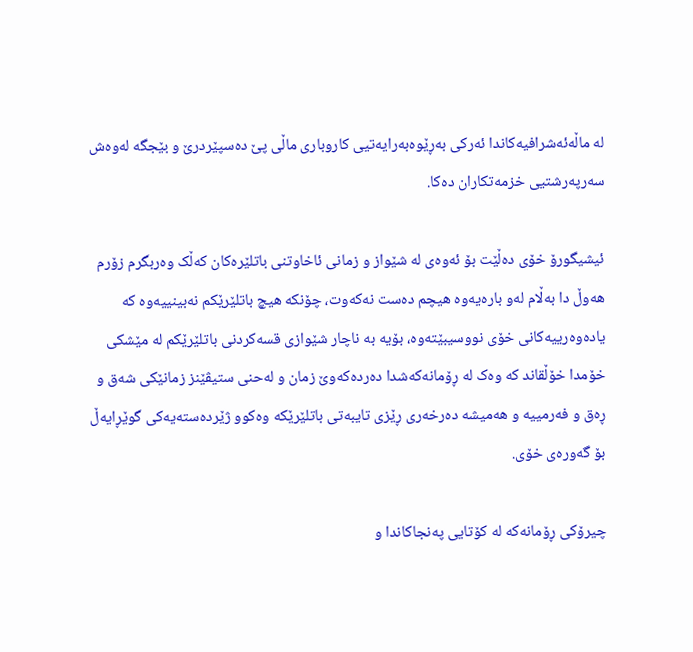لە ماڵەئەشرافیەکاندا ئەرکی بەڕێوەبەرایەتیی کاروباری ماڵی پێ دەسپێردرێ و بێجگە لەوەش سەرپەرشتیی خزمەتکاران دەکا.

ئیشیگورۆ خۆی دەڵێت بۆ ئەوەی لە شێواز و زمانی ئاخاوتنی باتلێرەکان کەڵک وەربگرم زۆرم هەوڵ دا بەڵام لەو بارەیەوە هیچم دەست نەکەوت، چۆنکە هیچ باتلێرێکم نەبینییەوە کە یادەوەرییەکانی خۆی نووسیبێتەوە، بۆیە بە ناچار شێوازی قسەکردنی باتلێرێکم لە مێشکی خۆمدا خۆڵقاند کە وەک لە ڕۆمانەکەشدا دەردەکەوێ زمان و لەحنی ستیڤێنز زمانێکی شەق و ڕەق و فەرمییە و هەمیشە دەرخەری ڕێزی تایبەتی باتلێرێکە وەکوو ژێردەستەیەکی گوێڕایەڵ بۆ گەورەی خۆی.

چیرۆکی ڕۆمانەکە لە کۆتایی پەنجاکاندا و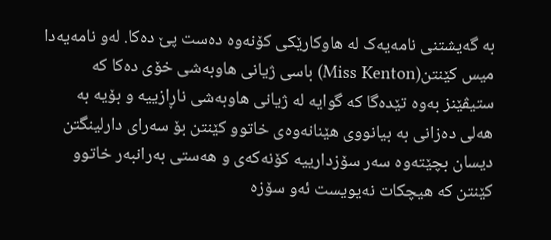بە گەیشتنی نامەیەک لە هاوکارێکی کۆنەوە دەست پێ دەکا. لەو نامەیەدا میس کێنتن(Miss Kenton) باسی ژیانی هاوبەشی خۆی دەکا کە ستیڤێنز بەوە تێدەگا کە گوایە لە ژیانی هاوبەشی ناڕازییە و بۆیە بە هەلی دەزانی بە بیانووی هێنانەوەی خاتوو کێنتن بۆ سەرای دارلینگتن دیسان بچێتەوە سەر سۆزدارییە کۆنەکەی و هەستی بەرانبەر خاتوو کێنتن کە هیچکات نەیویست ئەو سۆزە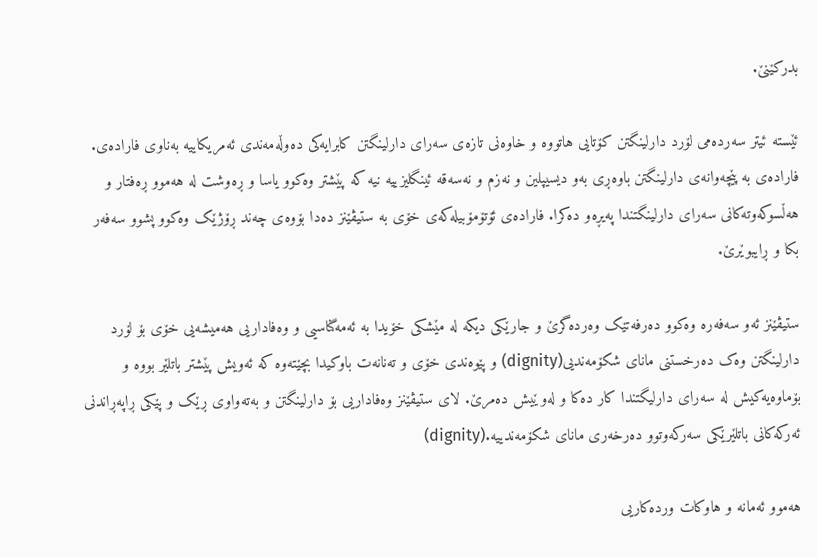بدرکێنێ.

ئێستە ئیتر سەردەمی لۆرد دارلینگتن کۆتایی هاتووە و خاوەنی تازەی سەرای دارلینگتن کابرایەکی دەوڵەمەندی ئەمریکاییە بەناوی فارادەی. فارادەی بە پێچەوانەی دارلینگتن باوەڕی بەو دیسیپلین و نەزم و نەسەقە ئینگلیزییە نیە کە پێشتر وەکوو یاسا و ڕەوشت لە هەموو ڕەفتار و هەڵسوکەوتەکانی سەرای دارلینگتندا پەیڕەو دەکرا. فارادەی ئۆتۆمۆبیلەکەی خۆی بە ستیڤێنز دەدا بۆوەی چەند ڕۆژێک وەکوو پشوو سەفەر بکا و ڕایبوێرێ.

ستیڤێنز ئەو سەفەرە وەکوو دەرفەتێک وەردەگرێ و جارێکی دیکە لە مێشکی خۆیدا بە ئەمەگناسیی و وەفاداریی هەمیشەیی خۆی بۆ لۆرد دارلینگتن وەک دەرخستنی مانای شکۆمەندیی(dignity) و پێوەندی خۆی و تەنانەت باوکیدا بچێتەوە کە ئەویش پێشتر باتلێر بووە و بۆماوەیەکیش لە سەرای دارلیگتندا کار دەکا و لەوێیش دەمرێ. لای ستیڤێنز وەفاداریی بۆ دارلینگتن و بەتەواوی ڕێک و پێکی ڕاپەڕاندنی ئەرکەکانی باتلێرێکی سەرکەوتوو دەرخەری مانای شکۆمەندییە.(dignity)

هەموو ئەمانە و هاوکات وردەکاریی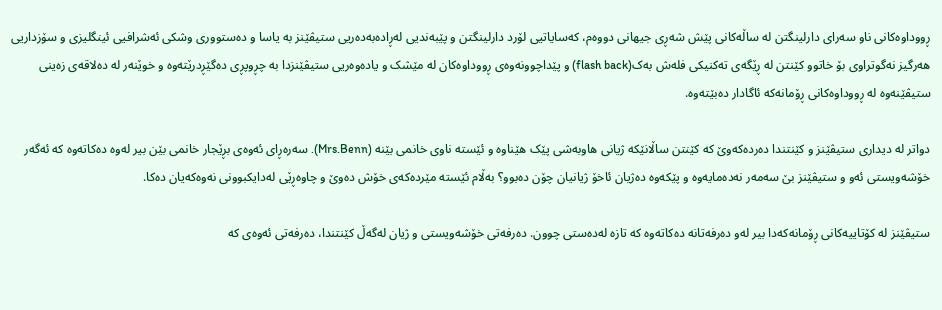ڕووداوەکانی ناو سەرای دارلینگتن لە ساڵەکانی پێش شەڕی جیهانی دووەم، کەسایاتیی لۆرد دارلینگتن و پێبەندیی لەڕادەبەدەریی ستیڤێنز بە یاسا و دەستووری وشکی ئەشرافیی ئینگلیزی و سۆزداریی هەرگیز نەگوتراوی بۆ خاتوو کێنتن لە ڕێگەی تەکنیکی فلەش بەک(flash back) و پێداچوونەوەی ڕووداوەکان لە مێشک و یادەوەریی ستیڤێنزدا بە چڕوپڕی دەگێڕدرێتەوە و خوێنەر لە دەلاقەی زەینی ستیڤێنەوە لە ڕووداوەکانی ڕۆمانەکە ئاگادار دەبێتەوە.

دواتر لە دیداری ستیڤێنز و کێنتندا دەردەکەوێ کە کێنتن ساڵانێکە ژیانی هاوبەشی پێک هێناوە و ئێستە ناوی خانمی بێنە (Mrs.Benn). سەرەڕای ئەوەی بڕێجار خانمی بێن بیر لەوە دەکاتەوە کە ئەگەر خۆشەویستی ئەو و ستیڤێنز بێ سەمەر نەدەمایەوە و پێکەوە دەژیان ئاخۆ ژیانیان چۆن دەبوو؟ بەڵام ئێستە مێردەکەی خۆش دەوێ و چاوەڕێی لەدایکبوونی نەوەکەیان دەکا.

ستیڤێنز لە کۆتاییەکانی ڕۆمانەکەدا بیر لەو دەرفەتانە دەکاتەوە کە تازە لەدەستی چوون. دەرفەتی خۆشەویستی و ژیان لەگەڵ کێنتندا، دەرفەتی ئەوەی کە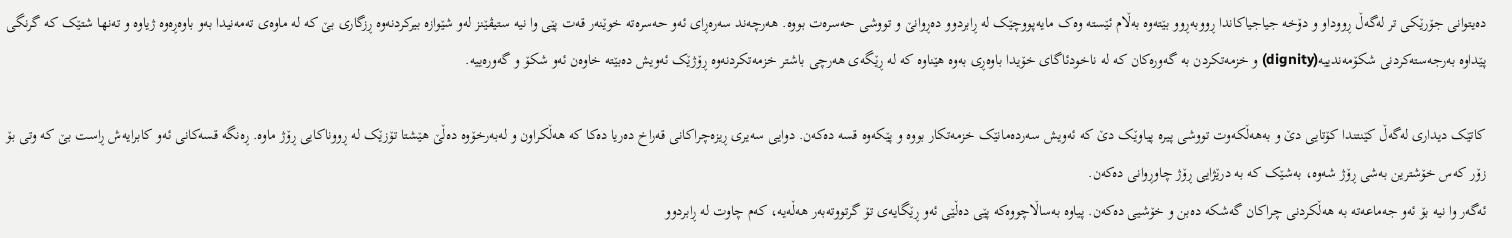دەیتوانی جۆرێکی تر لەگەڵ ڕووداو و دۆخە جیاجیاکاندا ڕووبەڕوو بێتەوە بەڵام ئێستە وەک مایەپووچێک لە ڕابردوو دەڕوانێ و تووشی حەسرەت بووە. هەرچەند سەرەڕای ئەو حەسرەتە خوێنەر قەت پێی وا نیە ستیڤێنز لەو شێوازە بیرکردنەوە ڕزگاری بێ کە لە ماوەی تەمەنیدا بەو باوەڕەوە ژیاوە و تەنها شتێک کە گرنگی پێداوە بەرجەستەکردنی شکۆمەندییە(dignity) و خزمەتکردن بە گەورەکان کە لە ناخودئاگای خۆیدا باوەڕی بەوە هێناوە کە لە ڕێگەی هەرچی باشتر خزمەتکردنەوە ڕۆژێک ئەویش دەبێتە خاوەن ئەو شکۆ و گەورەییە.

کاتێک دیداری لەگەڵ کێنتندا کۆتایی دێ و بەهەڵکەوت تووشی پیرە پیاوێک دێ کە ئەویش سەردەمانێک خزمەتکار بووە و پێکەوە قسە دەکەن. دوایی سەیری ڕیزەچراکانی قەراخ دەریا دەکا کە هەڵکراون و لەبەرخۆوە دەڵێ هێشتا تۆزێک لە ڕووناکایی ڕۆژ ماوە. ڕەنگە قسەکانی ئەو کابرایەش ڕاست بێ کە وتی بۆ زۆر کەس خۆشترین بەشی ڕۆژ شەوە، بەشێک کە بە درێژایی ڕۆژ چاوڕوانی دەکەن.
ئەگەر وا نیە بۆ ئەو جەماعەتە بە هەڵکردنی چراکان گەشکە دەبن و خۆشیی دەکەن. پیاوە بەساڵاچووەکە پێی دەڵێی ئەو ڕێگایەی تۆ گرتووتەبەر هەڵەیە، کەم چاوت لە ڕابردوو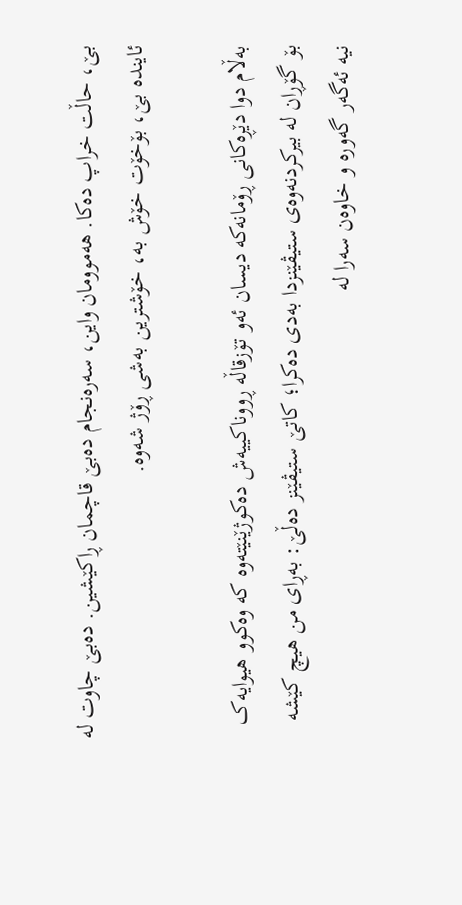بێ، حاڵت خراپ دەکا. هەموومان واین، سەرەنجام دەبێ قاچمان ڕاکێشین. دەبێ چاوت لە ئایندە بێ، بۆخۆت خۆش بە، خۆشترین بەشی ڕۆژ شەوە.

بەڵام دوا دێڕەکانی ڕۆمانەکە دیسان ئەو تۆزقاڵە ڕووناکییەش دەکوژێنێتەوە کە وەکوو هیوایەک بۆ گۆڕان لە بیرکردنەوەی ستیڤێنزدا بەدی دەکرا؛ کاتێ ستیڤێنز دەڵێ: بەڕای من هیچ کێشە نیە ئەگەر گەورە و خاوەن سەرا لە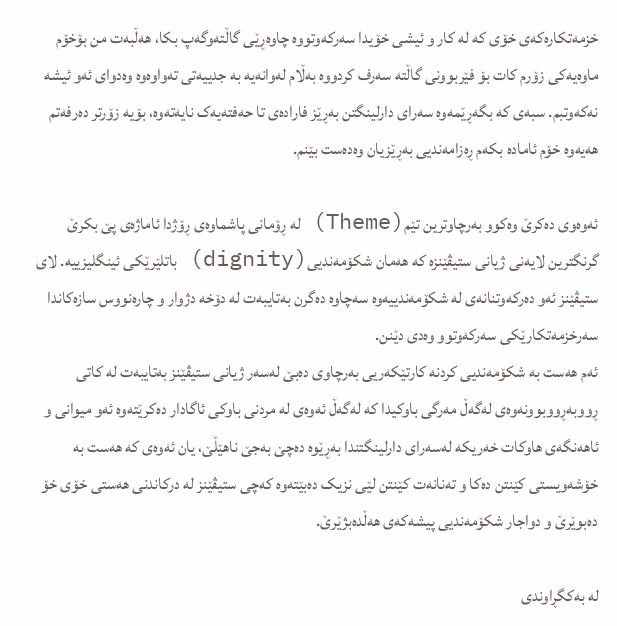خزمەتکارەکەی خۆی کە لە کار و ئیشی خۆیدا سەرکەوتووە چاوەڕێی گاڵتەوگەپ بکا، هەڵبەت من بۆخۆم ماوەیەکی زۆرم کات بۆ فێربوونی گاڵتە سەرف کردووە بەڵام لەوانەیە بە جدییەتی تەواوەوە وەدوای ئەو ئیشە نەکەوتبم. سبەی کە بگەڕێمەوە سەرای دارلینگتن بەڕێز فارادەی تا حەفتەیەک نایەتەوە، بۆیە زۆرتر دەرفەتم هەیەوە خۆم ئامادە بکەم ڕەزامەندیی بەڕێزیان وەدەست بێنم.

ئەوەوی دەکرێ وەکوو بەرچاوترین تێم(Theme) لە ڕۆمانی پاشماوەی ڕۆژدا ئاماژەی پێ بکرێ گرنگترین لایەنی ژیانی ستیڤێنزە کە هەمان شکۆمەندیی(dignity) باتلێرێکی ئینگلیزییە. لای ستیڤێنز ئەو دەرکەوتنانەی لە شکۆمەندییەوە سەچاوە دەگرن بەتایبەت لە دۆخە دژوار و چارەنووس سازەکاندا سەرخزمەتکارێکی سەرکەوتوو وەدی دێنن.
ئەم هەست بە شکۆمەندیی کردنە کارتێکەریی بەرچاوی دەبێ لەسەر ژیانی ستیڤێنز بەتایبەت لە کاتی ڕووبەڕووبوونەوەی لەگەڵ مەرگی باوکیدا کە لەگەڵ ئەوەی لە مردنی باوکی ئاگادار دەکرێتەوە ئەو میوانی و ئاهەنگەی هاوکات خەریکە لەسەرای دارلینگتندا بەڕێوە دەچێ بەجێ ناهێڵێ، یان ئەوەی کە هەست بە خۆشەویستی کێنتن دەکا و تەنانەت کێنتن لێی نزیک دەبێتەوە کەچی ستیڤێنز لە درکاندنی هەستی خۆی خۆ دەبوێرێ و دواجار شکۆمەندیی پیشەکەی هەڵدەبژێرێ.

لە بەکگڕاوندی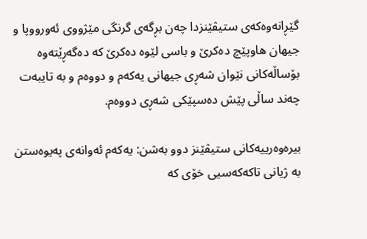گێڕانەوەکەی ستیڤێنزدا چەن بڕگەی گرنگی مێژووی ئەورووپا و جیهان هاوپێچ دەکرێ و باسی لێوە دەکرێ کە دەگەڕێتەوە بۆساڵەکانی نێوان شەڕی جیهانی یەکەم و دووەم و بە تایبەت چەند ساڵی پێش دەسپێکی شەڕی دووەم.

بیرەوەرییەکانی ستیڤێنز دوو بەشن: یەکەم ئەوانەی پەیوەستن بە ژیانی تاکەکەسیی خۆی کە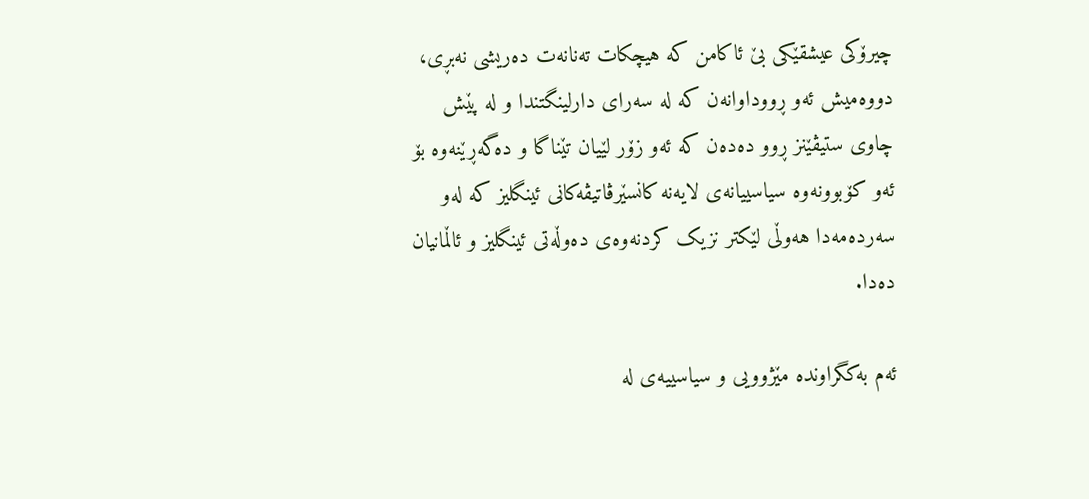چیرۆکی عیشقێکی بێ ئاکامن کە هیچکات تەنانەت دەریشی نەبڕی، دووەمیش ئەو ڕووداوانەن کە لە سەرای دارلینگتندا و لە پێش چاوی ستیڤێنز ڕوو دەدەن کە ئەو زۆر لێیان تێناگا و دەگەڕێنەوە بۆ ئەو کۆبوونەوە سیاسییانەی لایەنە کانسێرڤاتیڤەکانی ئینگلیز کە لەو سەردەمەدا هەوڵی لێکتر نزیک کردنەوەی دەوڵەتی ئینگلیز و ئاڵمانیان دەدا.

ئەم بەکگراوندە مێژوویی و سیاسییەی لە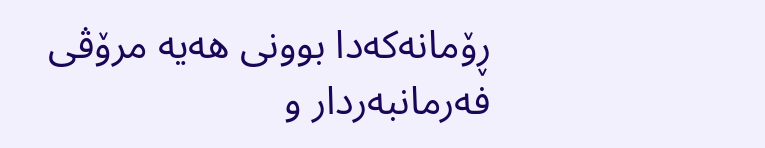ڕۆمانەکەدا بوونی هەیە مرۆڤی فەرمانبەردار و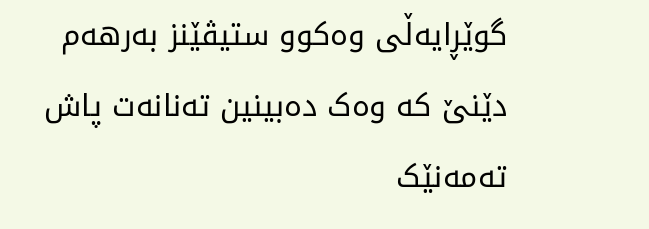گوێڕایەڵی وەکوو ستیڤێنز بەرهەم دێنێ کە وەک دەبینین تەنانەت پاش تەمەنێک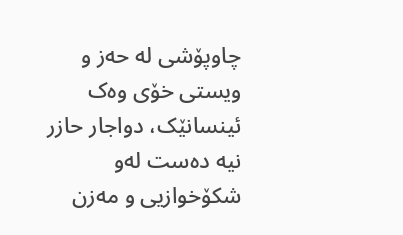چاوپۆشی لە حەز و ویستی خۆی وەک ئینسانێک، دواجار حازر نیە دەست لەو شکۆخوازیی و مەزن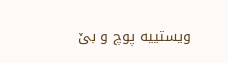ویستییە پوچ و بێ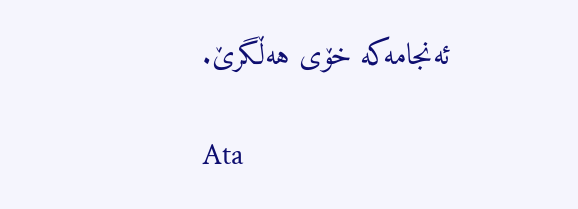ئەنجامەکە خۆی هەڵگرێ.

Ata